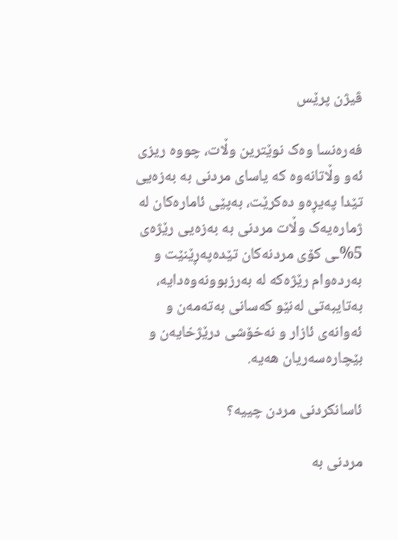ڤیژن پرێس

فەرەنسا وەک نوێترین وڵات، چووە ریزی ئەو وڵاتانەوە کە یاسای مردنی بە بەزەیی تێدا پەیڕەو دەکرێت، بەپێی ئامارەکان لە ژمارەیەک وڵات مردنی بە بەزەیی رێژەی 5%ـی کۆی مردنەکان تێدەپەڕێنێت و بەردەوام رێژەکە لە بەرزبوونەوەدایە، بەتایبەتی لەنێو کەسانی بەتەمەن و ئەوانەی ئازار و نەخۆشی درێژخایەن و بێچارەسەریان هەیە.

ئاسانکردنی مردن چییە؟

مردنی بە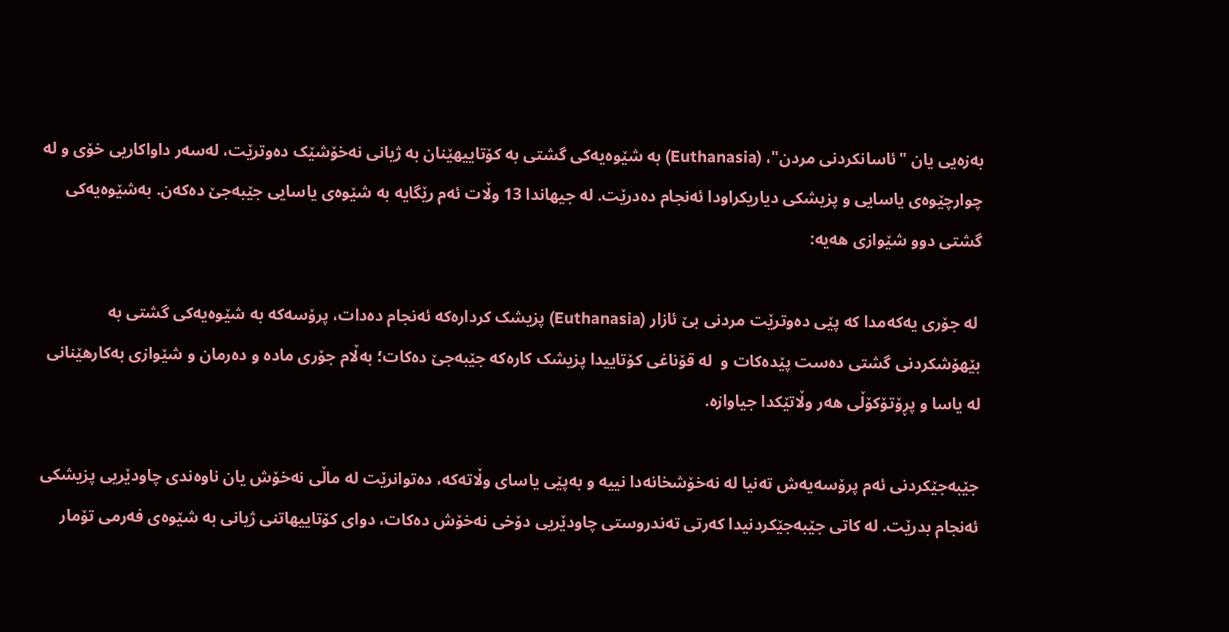بەزەیی یان "ئاسانکردنی مردن"، (Euthanasia) بە شێوەیەکی گشتی بە کۆتاییهێنان بە ژیانی نەخۆشێک دەوترێت، لەسەر داواکاریی خۆی و لە چوارچێوەی یاسایی و پزیشکی دیاریکراودا ئەنجام دەدرێت. لە جیهاندا 13 وڵات ئەم رێگایە بە شێوەی یاسایی جێبەجێ دەکەن. بەشێوەیەکی گشتی دوو شێوازی هەیە:

 لە جۆری یەکەمدا کە پێی دەوترێت مردنی بێ ئازار (Euthanasia) پزیشک کردارەکە ئەنجام دەدات، پرۆسەکە بە شێوەیەکی گشتی بە بێهۆشکردنی گشتی دەست پێدەکات و  لە قۆناغی کۆتاییدا پزیشک کارەکە جێبەجێ دەکات؛ بەڵام جۆری مادە و دەرمان و شێوازی بەکارهێنانی لە یاسا و پڕۆتۆکۆڵی هەر وڵاتێکدا جیاوازە.

جێبەجێکردنی ئەم پرۆسەیەش تەنیا لە نەخۆشخانەدا نییە و بەپێی یاسای وڵاتەکە، دەتوانرێت لە ماڵی نەخۆش یان ناوەندی چاودێریی پزیشکی ئەنجام بدرێت. لە کاتی جێبەجێکردنیدا کەرتی تەندروستی چاودێریی دۆخی نەخۆش دەکات، دوای کۆتاییهاتنی ژیانی بە شێوەی فەرمی تۆمار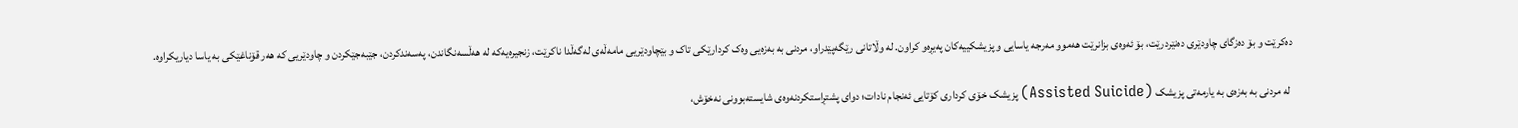دەکرێت و بۆ دەزگای چاودێری دەنێردرێت، بۆ ئەوەی بزانرێت هەموو مەرجە یاسایی و پزیشکییەکان پەیڕەو کراون. لە وڵاتانی رێگەپێدراو، مردنی بە بەزەیی وەک کردارێکی تاک و بێچاودێریی مامەڵەی لەگەڵدا ناکرێت، زنجیرەیەکە لە هەڵسەنگاندن، پەسەندکردن، جێبەجێکردن و چاودێریی کە هەر قۆناغێکی بە یاسا دیاریکراوە.

 لە مردنی بە بەزەی بە یارمەتی پزیشک (Assisted Suicide) پزیشک خۆی کرداری کۆتایی ئەنجام نادات؛ دوای پشتڕاستکردنەوەی شایستەبوونی نەخۆش،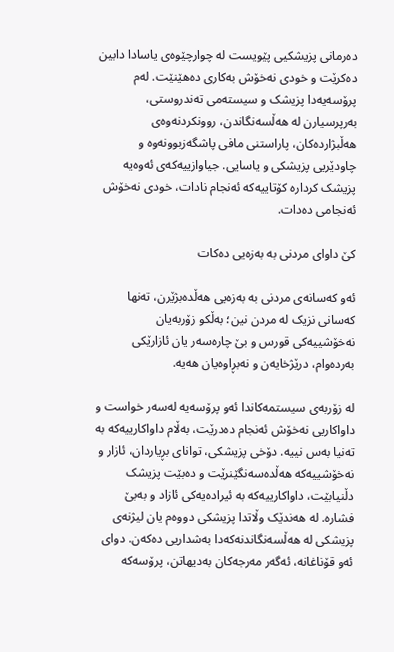دەرمانی پزیشکیی پێویست لە چوارچێوەی یاسادا دابین دەکرێت و خودی نەخۆش بەکاری دەهێنێت. لەم پرۆسەیەدا پزیشک و سیستەمی تەندروستی، بەرپرسیارن لە هەڵسەنگاندن، روونکردنەوەی هەڵبژاردەکان، پاراستنی مافی پاشگەزبوونەوە و چاودێریی پزیشکی و یاسایی. جیاوازییەکەی ئەوەیە پزیشک کردارە کۆتاییەکە ئەنجام نادات، خودی نەخۆش ئەنجامی دەدات.

کێ داوای مردنی بە بەزەیی دەکات

ئەو کەسانەی مردنی بە بەزەیی هەڵدەبژێرن، تەنها کەسانی نزیک لە مردن نین؛ بەڵکو زۆربەیان نەخۆشییەکی قورس و بێ چارەسەر یان ئازارێکی بەردەوام، درێژخایەن و نەبڕاوەیان هەیە.

لە زۆربەی سیستمەکاندا ئەو پرۆسەیە لەسەر خواست و داواکاریی نەخۆش ئەنجام دەدرێت، بەڵام داواکارییەکە بە تەنیا بەس نییە. دۆخی پزیشکی، توانای بڕیاردان، ئازار و نەخۆشییەکە هەڵدەسەنگێنرێت و دەبێت پزیشک دڵنیابێت، داواکارییەکە بە ئیرادەیەکی ئازاد و بەبێ فشارە. لە هەندێک وڵاتدا پزیشکی دووەم یان لیژنەی پزیشکی لە هەڵسەنگاندنەکەدا بەشداریی دەکەن. دوای ئەو قۆناغانە، ئەگەر مەرجەکان بەدیهاتن، پرۆسەکە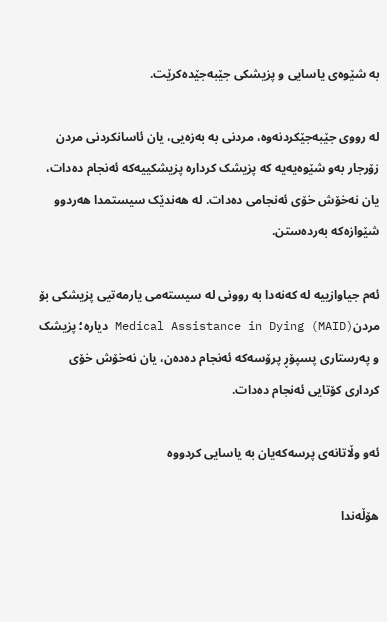بە شێوەی یاسایی و پزیشکی جێبەجێدەکرێت.

لە رووی جێبەجێکردنەوە، مردنی بە بەزەیی، یان ئاسانکردنی مردن زۆرجار بەو شێوەیەیە کە پزیشک کردارە پزیشکییەکە ئەنجام دەدات، یان نەخۆش خۆی ئەنجامی دەدات. لە هەندێک سیستمدا هەردوو شێوازەکە بەردەستن.

ئەم جیاوازییە لە کەنەدا بە روونی لە سیستەمی یارمەتیی پزیشکی بۆ مردنMedical Assistance in Dying (MAID) دیارە؛ پزیشک و پەرستاری پسپۆڕ پرۆسەکە ئەنجام دەدەن، یان نەخۆش خۆی کرداری کۆتایی ئەنجام دەدات.

ئەو وڵاتانەی پرسەکەیان بە یاسایی کردووە

هۆڵەندا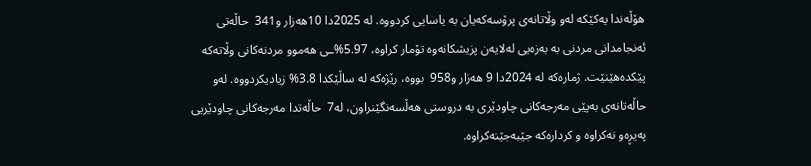هۆڵەندا یەکێکە لەو وڵاتانەی پرۆسەکەیان بە یاسایی کردووە. لە 2025دا 10هەزار و341  حاڵەتی ئەنجامدانی مردنی بە بەزەیی لەلایەن پزیشکانەوە تۆمار کراوە، 5.97%ـی هەموو مردنەکانی وڵاتەکە پێکدەهێنێت. ژمارەکە لە 2024دا 9 هەزار و958  بووە، رێژەکە لە ساڵێکدا 3.8% زیادیکردووە. لەو حاڵەتانەی بەپێی مەرجەکانی چاودێری بە دروستی هەڵسەنگێنراون، لە7  حاڵەتدا مەرجەکانی چاودێریی پەیڕەو نەکراوە و کردارەکە جێبەجێنەکراوە.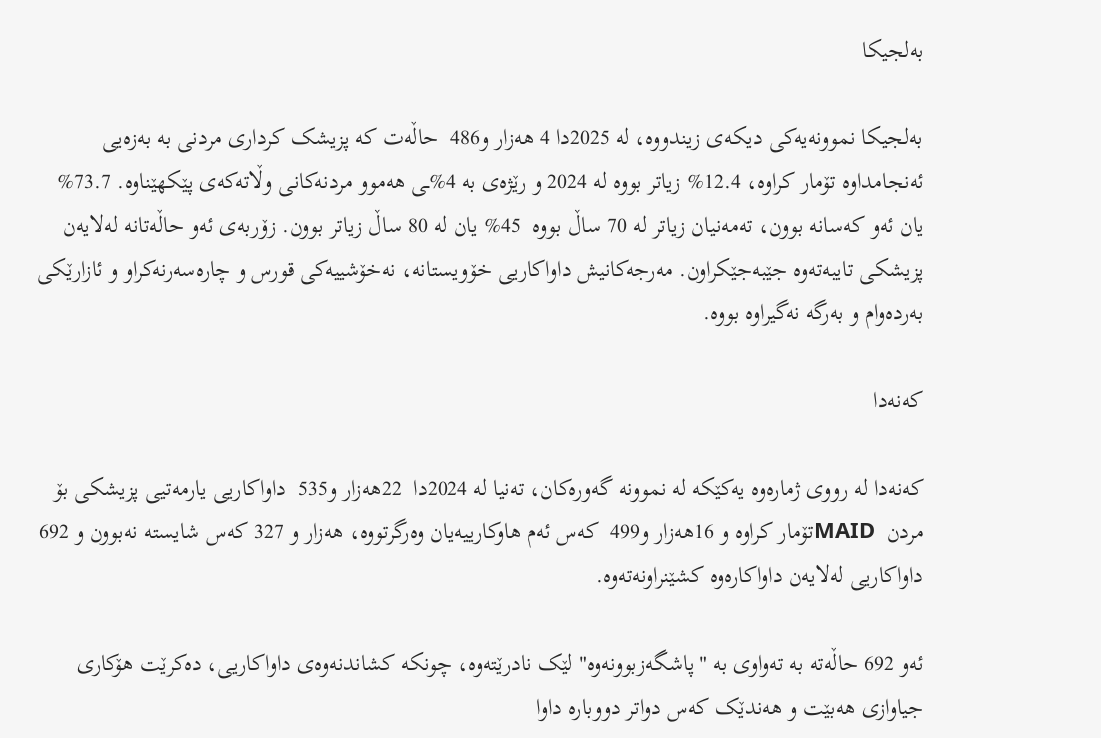بەلجیکا

بەلجیکا نموونەیەکی دیکەی زیندووە، لە 2025دا 4 هەزار و486  حاڵەت کە پزیشک کرداری مردنی بە بەزەیی ئەنجامداوە تۆمار کراوە، 12.4% زیاتر بووە لە 2024 و رێژەی بە 4%ـی هەموو مردنەکانی وڵاتەکەی پێکهێناوە. 73.7% یان ئەو کەسانە بوون، تەمەنیان زیاتر لە 70 ساڵ بووە  45% یان لە 80 ساڵ زیاتر بوون. زۆربەی ئەو حاڵەتانە لەلایەن پزیشکی تایبەتەوە جێبەجێکراون. مەرجەکانیش داواکاریی خۆویستانە، نەخۆشییەکی قورس و چارەسەرنەکراو و ئازارێکی بەردەوام و بەرگە نەگیراوە بووە.

کەنەدا

کەنەدا لە رووی ژمارەوە یەکێکە لە نموونە گەورەکان، تەنیا لە 2024دا  22هەزار و535  داواکاریی یارمەتیی پزیشکی بۆ مردن  MAIDتۆمار کراوە و 16هەزار و499  کەس ئەم هاوکارییەیان وەرگرتووە، هەزار و 327 کەس شایستە نەبوون و 692 داواکاریی لەلایەن داواکارەوە کشێنراونەتەوە.

ئەو 692 حاڵەتە بە تەواوی بە "پاشگەزبوونەوە" لێک نادرێتەوە، چونکە کشاندنەوەی داواکاریی، دەکرێت هۆکاری جیاوازی هەبێت و هەندێک کەس دواتر دووبارە داوا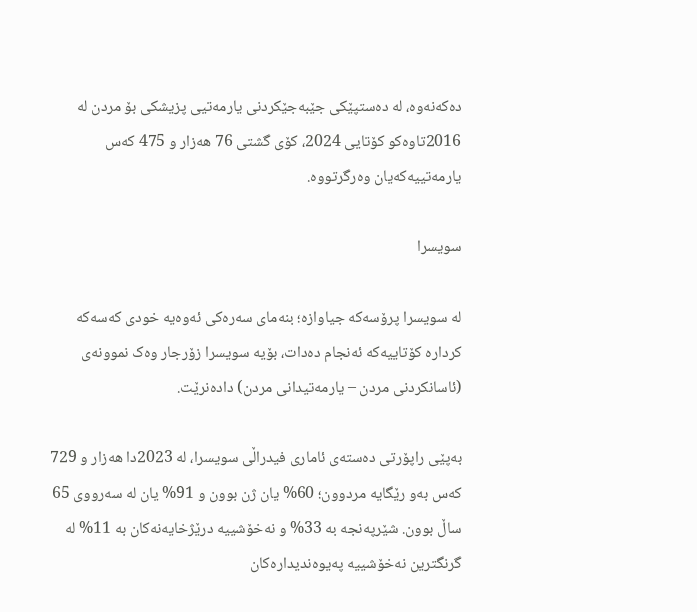دەکەنەوە، لە دەستپێکی جێبەجێکردنی یارمەتیی پزیشکی بۆ مردن لە 2016تاوەکو کۆتایی 2024، کۆی گشتی 76 هەزار و 475 کەس یارمەتییەکەیان وەرگرتووە.

سویسرا

لە سویسرا پرۆسەکە جیاوازە؛ بنەمای سەرەکی ئەوەیە خودی کەسەکە کردارە کۆتاییەکە ئەنجام دەدات، بۆیە سویسرا زۆرجار وەک نموونەی (ئاسانکردنی مردن – یارمەتیدانی مردن) دادەنرێت.

بەپێی راپۆرتی دەستەی ئاماری فیدراڵی سویسرا، لە 2023دا هەزار و 729 کەس بەو رێگایە مردوون؛ 60% یان ژن بوون و 91% یان لە سەرووی 65 ساڵ بوون. شێرپەنجە بە 33% و نەخۆشییە درێژخایەنەکان بە 11% لە گرنگترین نەخۆشییە پەیوەندیدارەکان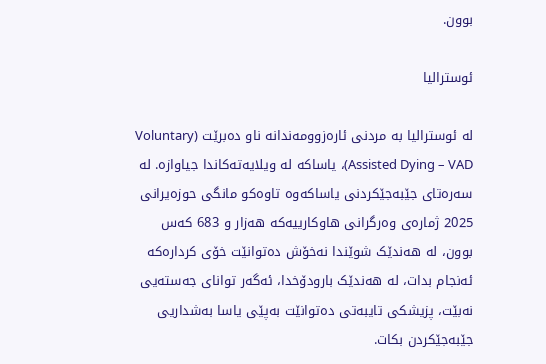بوون.

ئوسترالیا

لە ئوسترالیا بە مردنی ئارەزوومەندانە ناو دەبرێت (Voluntary Assisted Dying – VAD)، یاساکە لە ویلایەتەکاندا جیاوازە. لە سەرەتای جێبەجێکردنی یاساکەوە تاوەکو مانگی حوزەیرانی 2025 ژمارەی وەرگرانی هاوکارییەکە هەزار و 683 کەس بوون، لە هەندێک شوێندا نەخۆش دەتوانێت خۆی کردارەکە ئەنجام بدات، لە هەندێک بارودۆخدا، ئەگەر توانای جەستەیی نەبێت، پزیشکی تایبەتی دەتوانێت بەپێی یاسا بەشداریی جێبەجێکردن بکات.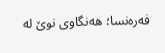فەرەنسا؛ هەنگاوی نوێ لە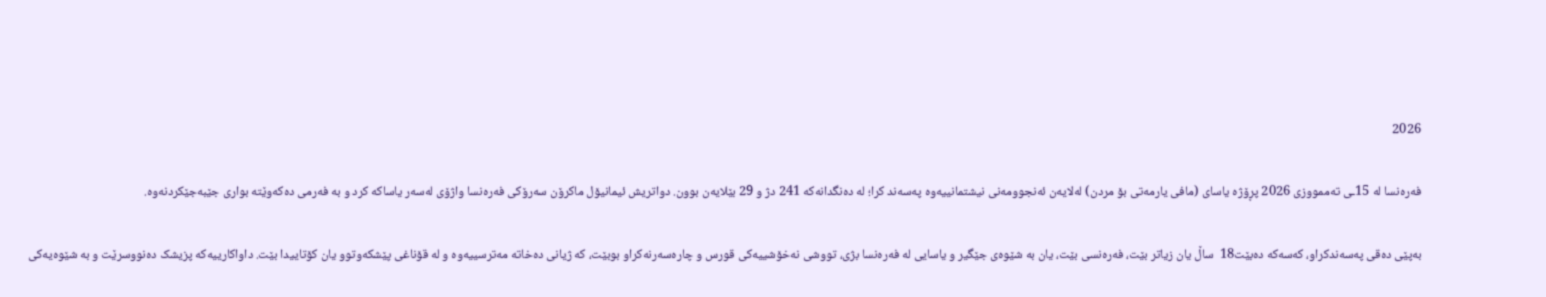2026

فەرەنسا لە 15ـی تەممووزی 2026 پڕۆژە یاسای (مافی یارمەتی بۆ مردن) لەلایەن ئەنجوومەنی نیشتمانییەوە پەسەند کرا؛ لە دەنگدانەکە 241 دژ و 29 بێلایەن بوون. دواتریش ئیمانیۆل ماکرۆن سەرۆکی فەرەنسا واژۆی لەسەر یاساکە کرد و بە فەرمی دەکەوێتە بواری جێبەجێکردنەوە.

بەپێی دەقی پەسەندکراو، کەسەکە دەبێت18  ساڵ یان زیاتر بێت، فەرەنسی بێت، یان بە شێوەی جێگیر و یاسایی لە فەرەنسا بژی، تووشی نەخۆشییەکی قورس و چارەسەرنەکراو بوبێت، کە ژیانی دەخاتە مەترسییەوە و لە قۆناغی پێشکەوتوو یان کۆتاییدا بێت. داواکارییەکە پزیشک دەنووسرێت و بە شێوەیەکی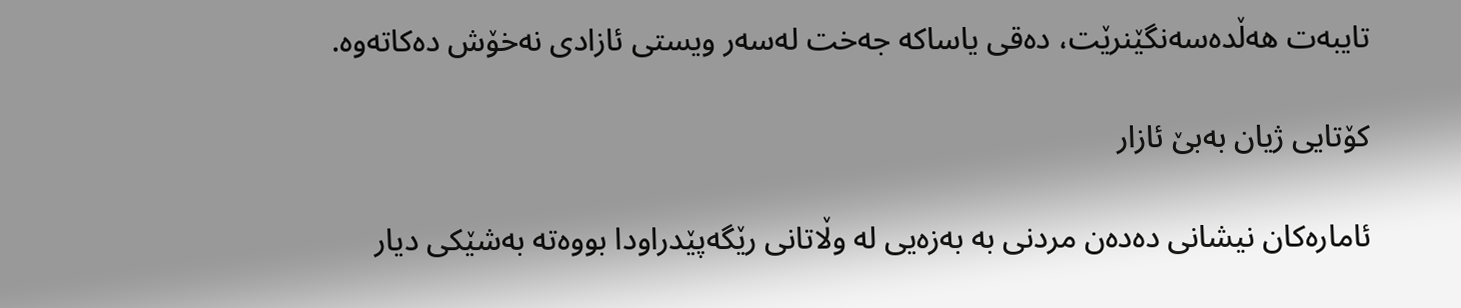تایبەت هەڵدەسەنگێنرێت، دەقی یاساکە جەخت لەسەر ویستی ئازادی نەخۆش دەکاتەوە.

کۆتایی ژیان بەبێ ئازار

ئامارەکان نیشانی دەدەن مردنی بە بەزەیی لە وڵاتانی رێگەپێدراودا بووەتە بەشێکی دیار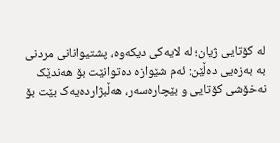لە کۆتایی ژیان؛ لە لایەکی دیکەوە، پشتیوانانی مردنی بە بەزەیی دەڵێن: ئەم شێوازە دەتوانێت بۆ هەندێک نەخۆشی کۆتایی و بێچارەسەر، هەڵبژاردەیەک بێت بۆ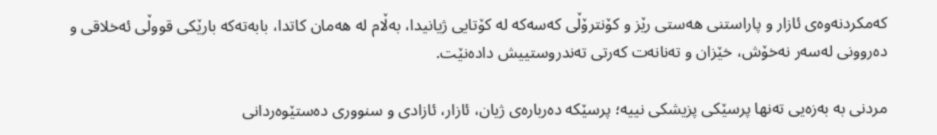کەمکردنەوەی ئازار و پاراستنی هەستی رێز و کۆنترۆڵی کەسەکە لە کۆتایی ژیانیدا، بەڵام لە هەمان کاتدا، بابەتەکە بارێکی قووڵی ئەخلاقی و دەروونی لەسەر نەخۆش، خێزان و تەنانەت کەرتی تەندروستییش دادەنێت.

مردنی بە بەزەیی تەنها پرسێکی پزیشکی نییە؛ پرسێکە دەربارەی ژیان، ئازار، ئازادی و سنووری دەستێوەردانی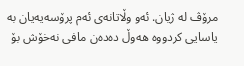مرۆڤ لە ژیان. ئەو وڵاتانەی ئەم پرۆسەیەیان بە یاسایی کردووە هەوڵ دەدەن مافی نەخۆش بۆ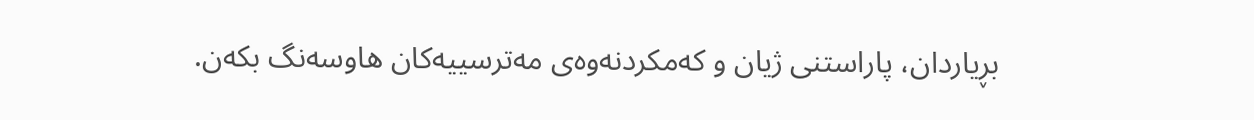بڕیاردان، پاراستنی ژیان و کەمکردنەوەی مەترسییەکان هاوسەنگ بکەن.